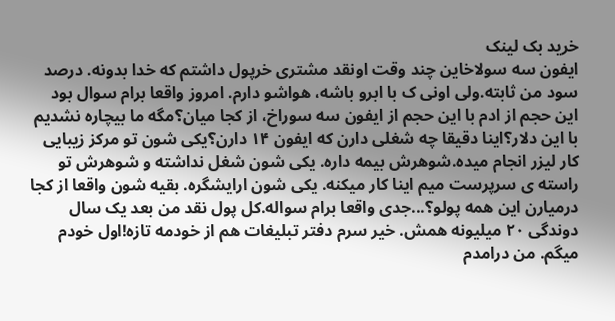خرید بک لینک
ایفون سه سولاخاین چند وقت اونقد مشتری خرپول داشتم که خدا بدونه. درصد سود من ثابته.ولی اونی ک با ابرو باشه، هواشو دارم. امروز واقعا برام سوال بود این حجم از ادم با این حجم از ایفون سه سوراخ، از کجا میان؟مگه ما بیچاره نشدیم با این دلار؟اینا دقیقا چه شغلی دارن که ایفون ۱۴ دارن؟یکی شون تو مرکز زیبایی کار لیزر انجام میده.شوهرش بیمه داره. یکی شون شغل نداشته و شوهرش تو راسته ی سرپرست میم اینا کار میکنه. یکی شون ارایشگره. بقیه شون واقعا از کجا درمیارن این همه پولو؟...جدی واقعا برام سواله.کل پول نقد من بعد یک سال دوندگی ۲۰ میلیونه همش. خیر سرم دفتر تبلیغات هم از خودمه تازه!اول خودم میگم. من درامدم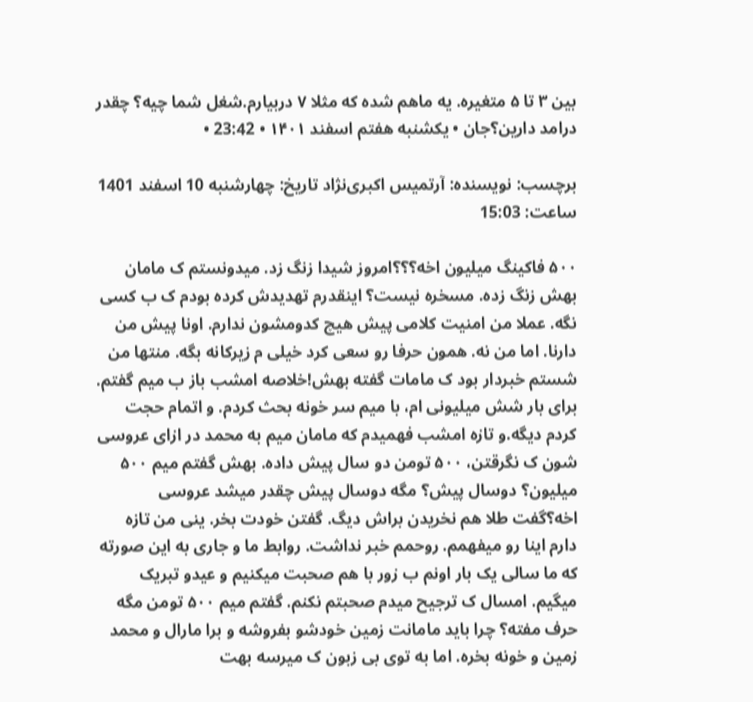بین ۳ تا ۵ متغیره. یه ماهم شده که مثلا ۷ دربیارم.شغل شما چیه؟ چقدر درامد دارین؟جان • یکشنبه هفتم اسفند ۱۴۰۱ • 23:42 •

برچسب: نویسنده: آرتمیس اکبری‌نژاد تاريخ: چهارشنبه 10 اسفند 1401 ساعت: 15:03

۵۰۰ فاکینگ میلیون اخه؟؟؟امروز شیدا زنگ زد. میدونستم ک مامان بهش زنگ زده. مسخره نیست؟ اینقدرم تهدیدش کرده بودم ک ب کسی نگه. عملا من امنیت کلامی پیش هیچ کدومشون ندارم. اونا پیش من دارنا. اما من نه. همون حرفا رو سعی کرد خیلی م زیرکانه بگه. منتها من شستم خبردار بود ک مامات گفته بهش!خلاصه امشب باز ب میم گفتم. برای بار شش میلیونی ام، با میم سر خونه بحث کردم. و اتمام حجت کردم دیگه.و تازه امشب فهمیدم که مامان میم به محمد در ازای عروسی شون ک نگرقتن، ۵۰۰ تومن دو سال پیش داده. بهش گفتم میم ۵۰۰ میلیون؟ دوسال پیش؟ مگه دوسال پیش چقدر میشد عروسی اخه؟گفت طلا هم نخریدن براش دیگ. گفتن خودت بخر. ینی من تازه دارم اینا رو میفهمم. روحمم خبر نداشت. روابط ما و جاری به این صورته که ما سالی یک بار اونم ب زور با هم صحبت میکنیم و عیدو تبریک میگیم. امسال ک ترجیح میدم صحبتم نکنم. گفتم میم ۵۰۰ تومن مگه حرف مفته؟ چرا باید مامانت زمین خودشو بفروشه و برا مارال و محمد زمین و خونه بخره. اما به توی بی زبون ک میرسه بهت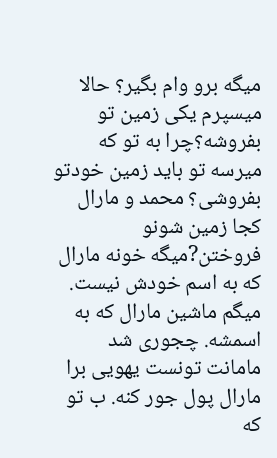میگه برو وام بگیر؟ حالا میسپرم یکی زمین تو بفروشه؟چرا به تو که میرسه تو باید زمین خودتو بفروشی؟ محمد و مارال کجا زمین شونو فروختن?میگه خونه مارال که به اسم خودش نیست. میگم ماشین مارال که به اسمشه. چجوری شد مامانت تونست یهویی برا مارال پول جور کنه. ب تو که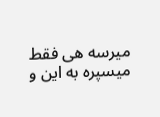میرسه هی فقط میسپره به این و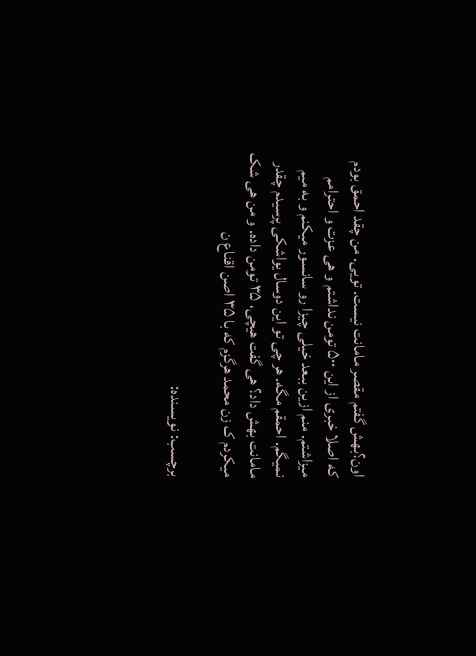اون؟بهش گفتم مقصر مامانت نیست. تویی. من چقد احمق بودم که اصلا خبری از این ۵۰۰ تومن نداشتم و هی عزت و احترامم میزاشتم. منم ازین ببعد خیلی چیزا رو سانسور میکنم و به میم نمیگم. احمقم مگه. هر چی تو این دوسال یواشکی پرسیدم چقدر مامانت بهش داد؟ هی گفت هیچی، ۳۵ تومن داده. و من هی شک میکردم ک زن محمد هرگزم که با ۳۵ اصن اقناع ن

برچسب: نویسنده: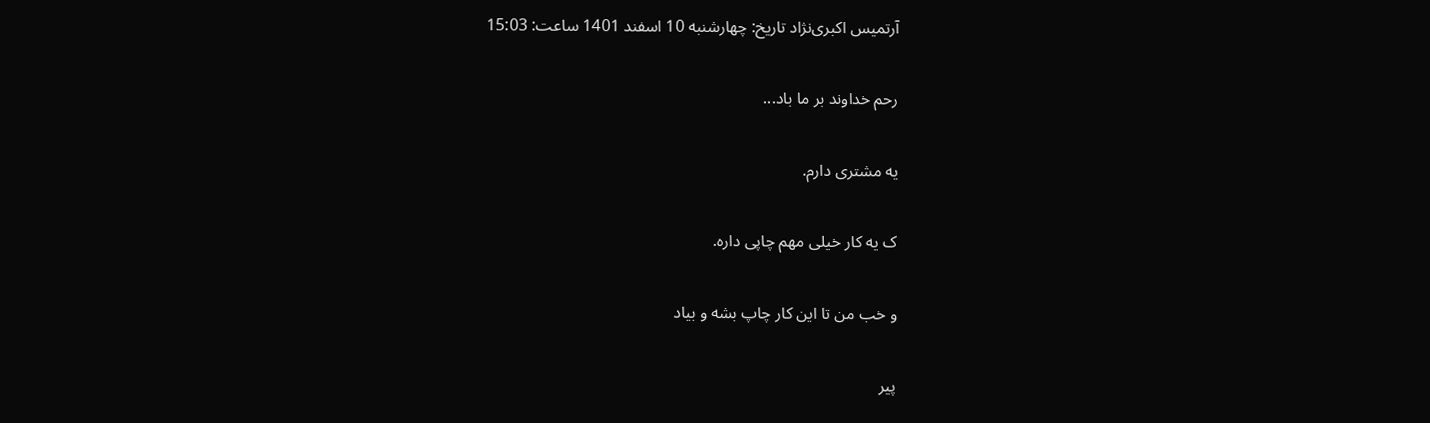آرتمیس اکبری‌نژاد تاريخ: چهارشنبه 10 اسفند 1401 ساعت: 15:03

رحم خداوند بر ما باد...

یه مشتری دارم.

ک یه کار خیلی مهم چاپی داره.

و خب من تا این کار چاپ بشه و بیاد

پیر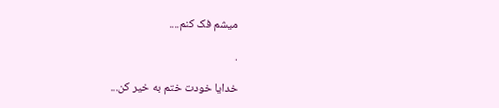میشم فک کنم....

.

خدایا خودت ختم به خیر کن...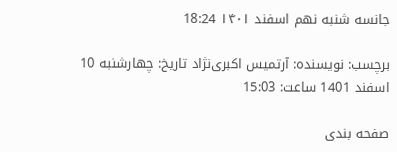جانسه شنبه نهم اسفند ۱۴۰۱ 18:24

برچسب: نویسنده: آرتمیس اکبری‌نژاد تاريخ: چهارشنبه 10 اسفند 1401 ساعت: 15:03

صفحه بندی